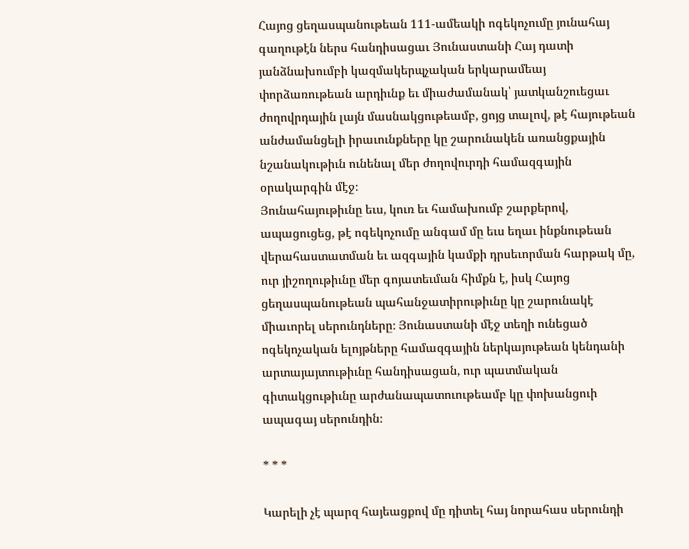Հայոց ցեղասպանութեան 111-ամեակի ոգեկոչումը յունահայ գաղութէն ներս հանդիսացաւ Յունաստանի Հայ դատի յանձնախումբի կազմակերպչական երկարամեայ փորձառութեան արդիւնք եւ միաժամանակ՝ յատկանշուեցաւ ժողովրդային լայն մասնակցութեամբ, ցոյց տալով, թէ հայութեան անժամանցելի իրաւունքները կը շարունակեն առանցքային նշանակութիւն ունենալ մեր ժողովուրդի համազգային օրակարգին մէջ։
Յունահայութիւնը եւս, կուռ եւ համախումբ շարքերով, ապացուցեց, թէ ոգեկոչումը անգամ մը եւս եղաւ ինքնութեան վերահաստատման եւ ազգային կամքի դրսեւորման հարթակ մը, ուր յիշողութիւնը մեր գոյատեւման հիմքն է, իսկ Հայոց ցեղասպանութեան պահանջատիրութիւնը կը շարունակէ միաւորել սերունդները։ Յունաստանի մէջ տեղի ունեցած ոգեկոչական ելոյթները համազգային ներկայութեան կենդանի արտայայտութիւնը հանդիսացան, ուր պատմական գիտակցութիւնը արժանապատուութեամբ կը փոխանցուի ապագայ սերունդին։

* * *

Կարելի չէ պարզ հայեացքով մը դիտել հայ նորահաս սերունդի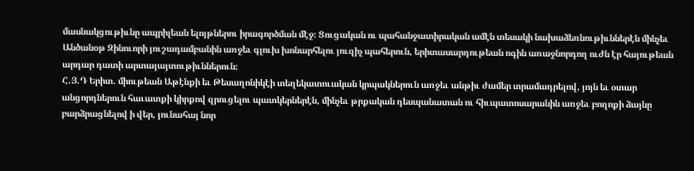մասնակցութիւնը ապրիլեան ելոյթներու իրագործման մէջ։ Ցուցական ու պահանջատիրական ամէն տեսակի նախաձեռնութիւններէն մինչեւ Անծանօթ Զինուորի յուշադամբանին առջեւ գլուխ խոնարհելու յուզիչ պահերուն, երիտասարդութեան ոգին առաջնորդող ուժն էր հայութեան արդար դատի արտայայտութիւններուն։
Հ.Յ.Դ Երիտ. միութեան Աթէնքի եւ Թեսաղոնիկէի տեղեկատուական կրպակներուն առջեւ անթիւ ժամեր տրամադրելով, յոյն եւ օտար անցորդներուն հաւատքի կիրքով զրուցելու պատկերներէն, մինչեւ թրքական դեսպանատան ու հիւպատոսարանին առջեւ բողոքի ձայնը բարձրացնելով ի վեր, յունահայ նոր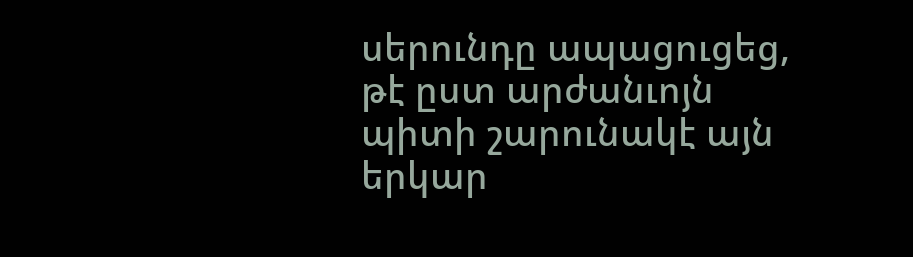սերունդը ապացուցեց, թէ ըստ արժանւոյն պիտի շարունակէ այն երկար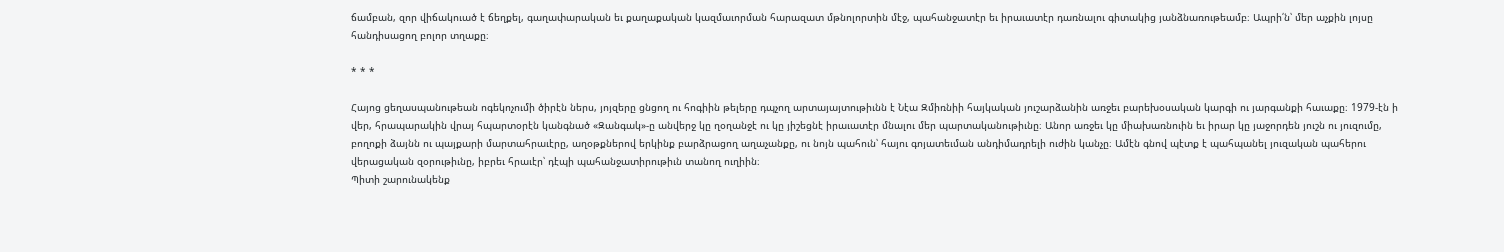ճամբան, զոր վիճակուած է ճեղքել, գաղափարական եւ քաղաքական կազմաւորման հարազատ մթնոլորտին մէջ, պահանջատէր եւ իրաւատէր դառնալու գիտակից յանձնառութեամբ։ Ապրի՛ն՝ մեր աչքին լոյսը հանդիսացող բոլոր տղաքը։

* * *

Հայոց ցեղասպանութեան ոգեկոչումի ծիրէն ներս, յոյզերը ցնցող ու հոգիին թելերը դպչող արտայայտութիւնն է Նէա Զմիռնիի հայկական յուշարձանին առջեւ բարեխօսական կարգի ու յարգանքի հաւաքը։ 1979-էն ի վեր, հրապարակին վրայ հպարտօրէն կանգնած «Զանգակ»-ը անվերջ կը ղօղանջէ ու կը յիշեցնէ իրաւատէր մնալու մեր պարտականութիւնը։ Անոր առջեւ կը միախառնուին եւ իրար կը յաջորդեն յուշն ու յուզումը, բողոքի ձայնն ու պայքարի մարտահրաւէրը, աղօթքներով երկինք բարձրացող աղաչանքը, ու նոյն պահուն՝ հայու գոյատեւման անդիմադրելի ուժին կանչը։ Ամէն գնով պէտք է պահպանել յուզական պահերու վերացական զօրութիւնը, իբրեւ հրաւէր՝ դէպի պահանջատիրութիւն տանող ուղիին։
Պիտի շարունակենք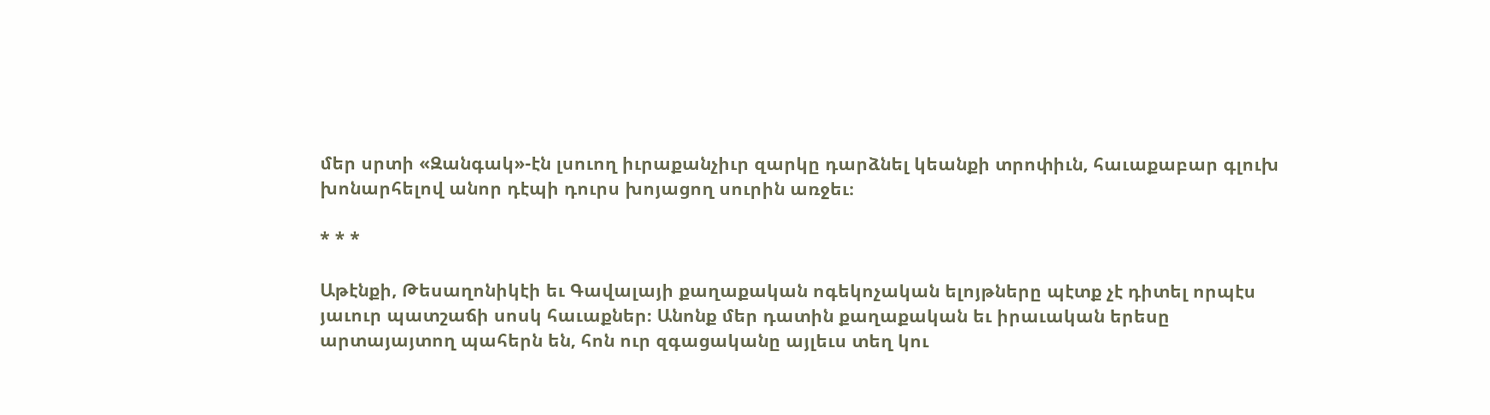մեր սրտի «Զանգակ»-էն լսուող իւրաքանչիւր զարկը դարձնել կեանքի տրոփիւն, հաւաքաբար գլուխ խոնարհելով անոր դէպի դուրս խոյացող սուրին առջեւ։

* * *

Աթէնքի, Թեսաղոնիկէի եւ Գավալայի քաղաքական ոգեկոչական ելոյթները պէտք չէ դիտել որպէս յաւուր պատշաճի սոսկ հաւաքներ։ Անոնք մեր դատին քաղաքական եւ իրաւական երեսը արտայայտող պահերն են, հոն ուր զգացականը այլեւս տեղ կու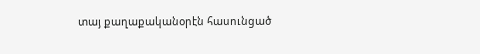տայ քաղաքականօրէն հասունցած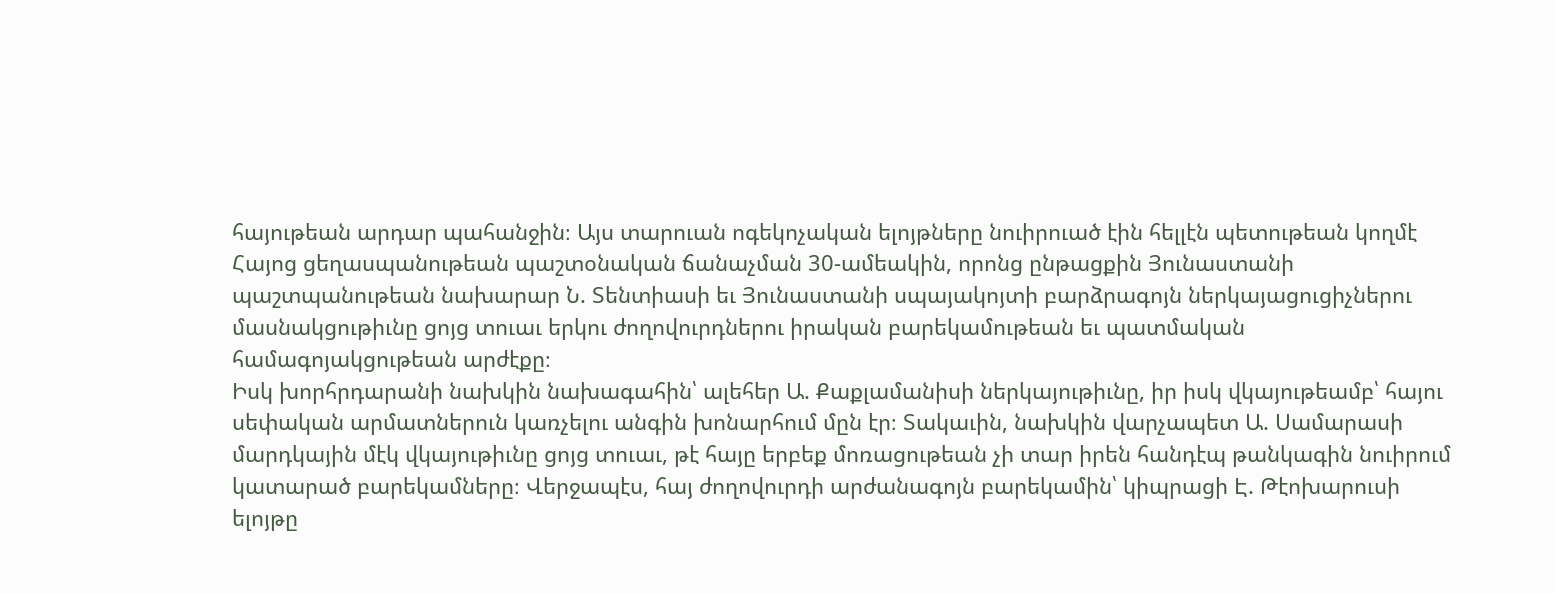հայութեան արդար պահանջին։ Այս տարուան ոգեկոչական ելոյթները նուիրուած էին հելլէն պետութեան կողմէ Հայոց ցեղասպանութեան պաշտօնական ճանաչման 30-ամեակին, որոնց ընթացքին Յունաստանի պաշտպանութեան նախարար Ն. Տենտիասի եւ Յունաստանի սպայակոյտի բարձրագոյն ներկայացուցիչներու մասնակցութիւնը ցոյց տուաւ երկու ժողովուրդներու իրական բարեկամութեան եւ պատմական համագոյակցութեան արժէքը։
Իսկ խորհրդարանի նախկին նախագահին՝ ալեհեր Ա. Քաքլամանիսի ներկայութիւնը, իր իսկ վկայութեամբ՝ հայու սեփական արմատներուն կառչելու անգին խոնարհում մըն էր։ Տակաւին, նախկին վարչապետ Ա. Սամարասի մարդկային մէկ վկայութիւնը ցոյց տուաւ, թէ հայը երբեք մոռացութեան չի տար իրեն հանդէպ թանկագին նուիրում կատարած բարեկամները։ Վերջապէս, հայ ժողովուրդի արժանագոյն բարեկամին՝ կիպրացի Է. Թէոխարուսի ելոյթը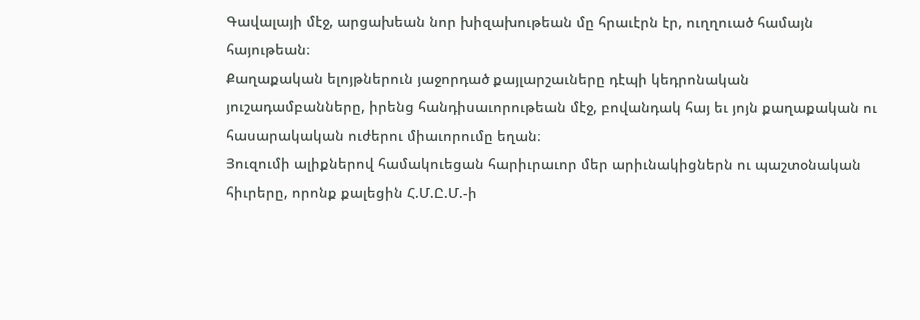Գավալայի մէջ, արցախեան նոր խիզախութեան մը հրաւէրն էր, ուղղուած համայն հայութեան։
Քաղաքական ելոյթներուն յաջորդած քայլարշաւները դէպի կեդրոնական յուշադամբանները, իրենց հանդիսաւորութեան մէջ, բովանդակ հայ եւ յոյն քաղաքական ու հասարակական ուժերու միաւորումը եղան։
Յուզումի ալիքներով համակուեցան հարիւրաւոր մեր արիւնակիցներն ու պաշտօնական հիւրերը, որոնք քալեցին Հ.Մ.Ը.Մ.-ի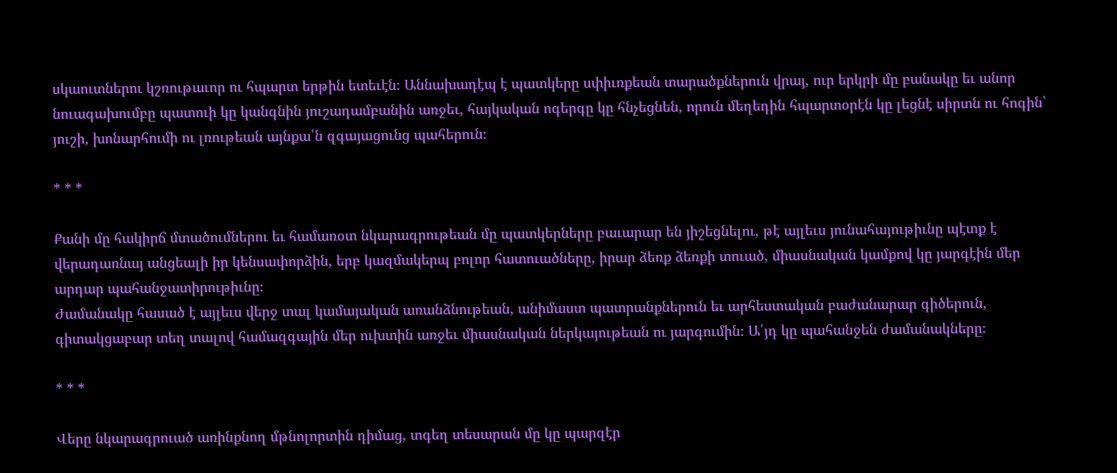սկաուտներու կշռութաւոր ու հպարտ երթին ետեւէն։ Աննախադէպ է պատկերը սփիւռքեան տարածքներուն վրայ, ուր երկրի մը բանակը եւ անոր նուագախումբը պատուի կը կանգնին յուշադամբանին առջեւ, հայկական ոգերգը կը հնչեցնեն, որուն մեղեդին հպարտօրէն կը լեցնէ սիրտն ու հոգին՝ յուշի, խոնարհումի ու լռութեան այնքա՛ն զգայացունց պահերուն։

* * *

Քանի մը հակիրճ մտածումներու եւ համառօտ նկարագրութեան մը պատկերները բաւարար են յիշեցնելու, թէ այլեւս յունահայութիւնը պէտք է վերադառնայ անցեալի իր կենսափորձին, երբ կազմակերպ բոլոր հատուածները, իրար ձեռք ձեռքի տուած, միասնական կամքով կը յարգէին մեր արդար պահանջատիրութիւնը։
Ժամանակը հասած է այլեւս վերջ տալ կամայական առանձնութեան, անիմաստ պատրանքներուն եւ արհեստական բաժանարար գիծերուն, գիտակցաբար տեղ տալով համազգային մեր ուխտին առջեւ միասնական ներկայութեան ու յարգումին։ Ա՛յդ կը պահանջեն ժամանակները։

* * *

Վերը նկարագրուած առինքնող մթնոլորտին դիմաց, տգեղ տեսարան մը կը պարզէր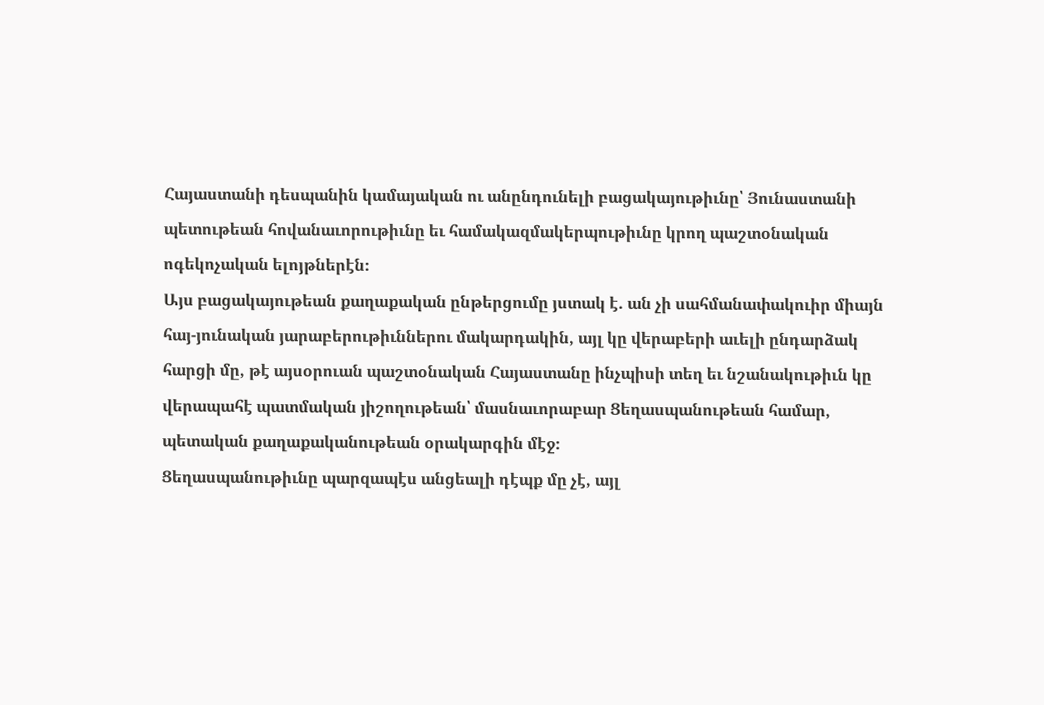Հայաստանի դեսպանին կամայական ու անընդունելի բացակայութիւնը՝ Յունաստանի պետութեան հովանաւորութիւնը եւ համակազմակերպութիւնը կրող պաշտօնական ոգեկոչական ելոյթներէն։
Այս բացակայութեան քաղաքական ընթերցումը յստակ է. ան չի սահմանափակուիր միայն հայ-յունական յարաբերութիւններու մակարդակին, այլ կը վերաբերի աւելի ընդարձակ հարցի մը, թէ այսօրուան պաշտօնական Հայաստանը ինչպիսի տեղ եւ նշանակութիւն կը վերապահէ պատմական յիշողութեան՝ մասնաւորաբար Ցեղասպանութեան համար, պետական քաղաքականութեան օրակարգին մէջ։
Ցեղասպանութիւնը պարզապէս անցեալի դէպք մը չէ, այլ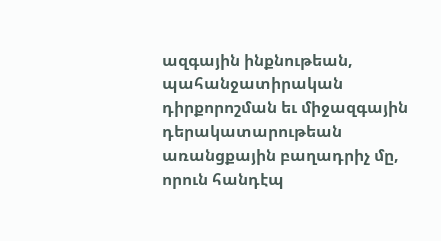ազգային ինքնութեան, պահանջատիրական դիրքորոշման եւ միջազգային դերակատարութեան առանցքային բաղադրիչ մը, որուն հանդէպ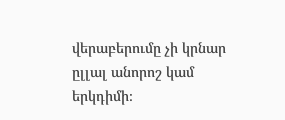վերաբերումը չի կրնար ըլլալ անորոշ կամ երկդիմի։